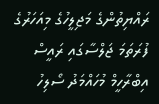ރައްޔިތުންގެ މަޖިލީހުގެ މިއަހަރުގެ ފުރަތަމަ ޖަލްސާގައި ރައީސް އިބްރާހީމް މުހައްމަދު ސޯލިހު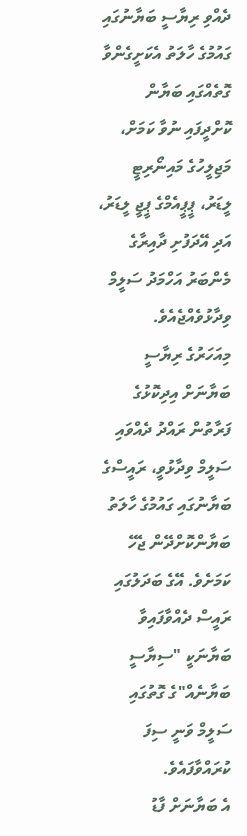ދެއްވި ރިޔާސީ ބަޔާނުގައި ގައުމުގެ ހާލަތު އެކަށީގެންވާ ގޮތެއްގައި ބަޔާން ކޮށްދީފައި ނުވާ ކަމަށް، މަޖިލީހުގެ މައިނޯރިޓީ ލީޑަރު، ޕީޕީއެމްގެ ޕީޖީ ލީޑަރު، އަދި އޭދަފުށި ދާއިރާގެ މެންބަރު އަހްމަދު ސަލީމް ވިދާޅުވެއްޖެއެވެ.
މިއަހަރުގެ ރިޔާސީ ބަޔާނަށް އިދިކޮޅުގެ ފަރާތުން ރައްދު ދެއްވައި ސަލީމް ވިދާޅުވީ، ރައީސްގެ ބަޔާނުގައި ގައުމުގެ ހާލަތު ބަޔާންކޮށްދޭން ޖެހޭ ކަމަށެވެ. އޭގެ ބަދަލުގައި ރައީސް ދެއްވާފައިވާ ބަޔާނަކީ "ސިޔާސީ ބަޔާނެއް"ގެ ގޮތުގައި ސަލީމް ވަނީ ސިފަ ކުރައްވާފައެވެ.
އެ ބަޔާނަށް ފާޑު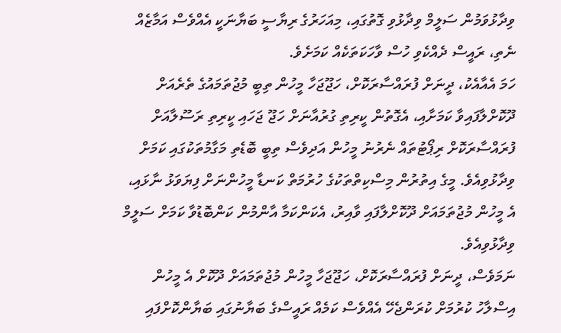ވިދާޅުވަމުން ސަލީމް ވިދާޅުވި ގޮތުގައި، މިއަހަރުގެ ރިޔާސީ ބަޔާނަކީ އެއްވެސް އަމާޒެއް ނެތި، ރައީސް ދެއްކެވި ހުސް ވާހަކަތަކެއް ކަމަށެވެ.
ހަމަ އެއާއެކު، ދީނަށް ފުރައްސާރަކޮށް، ހަޖޫޖަހާ މީހުން ތިބީ މުޖުތަމައުގެ ތެރެއަށް ދޫކޮށްލާފައިވާ ކަމަށާއި، އެގޮތުން ކީރިތި ގުރުއާނަށް ހަޖޫ ޖަހައި ކީރިތި ރަސޫލާއަށް ފުރައްސާރަކޮށް ރިޕޯޓުތައް ނެރުނު މީހުން އަދިވެސް ތިބީ ބޮޑެތި މަގާމުތަކުގައި ކަމަށް ވިދާޅުވިއެވެ. މީގެ އިތުރުން މިސްކިތްތަކުގެ ހުރުމަތް ކަނޑާ މީހުންނަށް ފިޔަވަޅު ނާޅައި، އެ މީހުން މުޖުތަމައަށް ދޫކޮށްލާފައި ވާއިރު، އެކަންކަމާ އާންމުން ކަންބޮޑުވާ ކަމަށް ސަލީމް ވިދާޅުވިއެވެ.
ނަމަވެސް، ދީނަށް ފުރައްސާރަކޮށް، ހަޖޫޖަހާ މީހުން މުޖުތަމައަށް ދޫކޮށް އެ މީހުން އިސްލާހު ކުރުމަށް ކުރަންޖެހޭ އެއްވެސް ކަމެއް ރައީސްގެ ބަޔާނުގައި ބަޔާންކޮށްފައި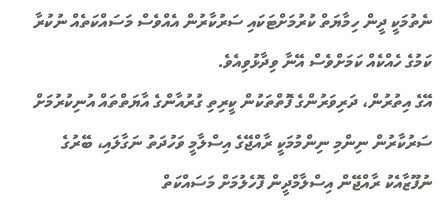ނެތުމަކީ ދީން ހިމާޔަތް ކުރުމަށްޓަކައި ސަރުކާރުން އެއްވެސް މަސައްކަތެއް ނުކުރާ ކަމުގެ ހެއްކެއް ކަމަށްވެސް އޭނާ ވިދާޅުވިއެވެ.
އޭގެ އިތުރުން، ދަރިވަރުންގެ ފޮތްތަކުން ކީރިތި ގުރުއާންގެ އާޔަތްތައް އުނިކުރުމަށް ސަރުކާރުން ނިންމި ނިންމުމަކީ ރާއްޖޭގެ އިސްލާމީ ވަހުދަތު ނަގާލައި، ބޭރުގެ ނުފޫޒާއެކު ރާއްޖޭން އިސްލާމްދީން ފޮހެލުމަށް މަސައްކަތް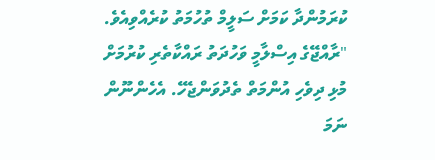ކުރަމުންދާ ކަމަށް ސަލީމް ތުހުމަތު ކުރެއްވިއެވެ.
"ރާއްޖޭގެ އިސްލާމީ ވަހުދަތު ރައްކާތެރި ކުރުމަށް މުޅި ދިވެހި އުންމަތް ތެދުވަންޖެހޭ. އެހެންނޫން ނަމަ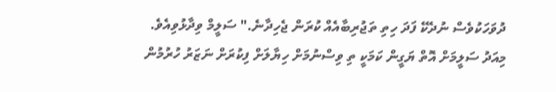ދުވަހަކުވެސް ނުދެކޭ ފަދަ ހިތި ތަޖުރިބާއެއް ކުރަން ޖެހިދާނެ." ސަލީމް ވިދާޅުވިއެވެ.
މިއަދު ސަލީމަށް އޮތް ޔަގީން ކަމަކީ ތި ވިސްނުމަށް ހިޔާލަށް ފިކުރަށް ނަޒަރު ހުރުމުން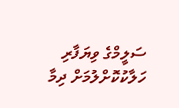ސަލީމްގެ ވިޔަފާރި ހަލާކުކޮށްލުމަށް ދިމާ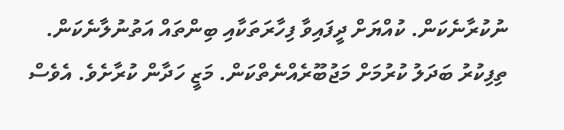ނުކުރާނެކަން. ކުއްޔަށް ދީފައިވާ ފިހާރަތަކާއި ބިންތައް އަތުނުލާނެކަން. ތިފިކުރު ބަދަލު ކުރުމަށް މަޖުބޫރެއްނެތްކަން. މަޒީ ހަދާން ކުރާށެވެ. އެވެސް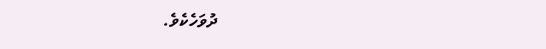ދުވަހެކެވެ.